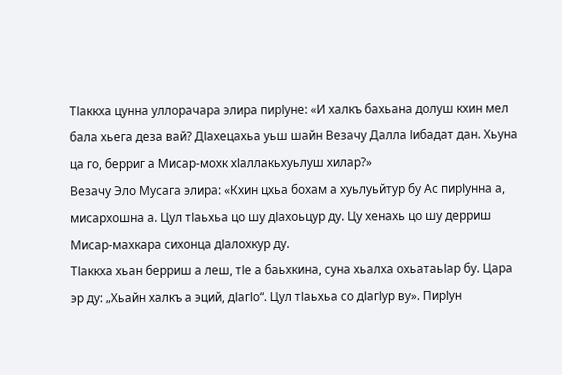ТІаккха цунна уллорачара элира пирІуне: «И халкъ бахьана долуш кхин мел бала хьега деза вай? ДІахецахьа уьш шайн Везачу Далла Іибадат дан. Хьуна ца го, берриг а Мисар-мохк хІаллакьхуьлуш хилар?»
Везачу Эло Мусага элира: «Кхин цхьа бохам а хуьлуьйтур бу Ас пирІунна а, мисархошна а. Цул тІаьхьа цо шу дІахоьцур ду. Цу хенахь цо шу дерриш Мисар-махкара сихонца дІалохкур ду.
ТІаккха хьан берриш а леш, тІе а баьхкина, суна хьалха охьатаьІар бу. Цара эр ду: „Хьайн халкъ а эций, дІагІо“. Цул тІаьхьа со дІагІур ву». ПирІун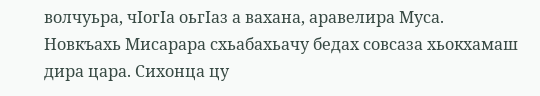волчуьра, чІогІа оьгІаз а вахана, аравелира Муса.
Новкъахь Мисарара схьабахьачу бедах совсаза хьокхамаш дира цара. Сихонца цу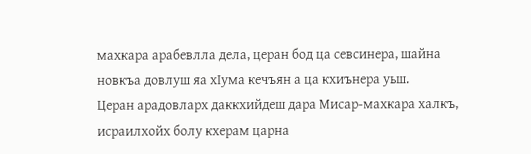махкара арабевлла дела, церан бод ца севсинера, шайна новкъа довлуш яа хІума кечъян а ца кхиънера уьш.
Церан арадовларх даккхийдеш дара Мисар-махкара халкъ, исраилхойх болу кхерам царна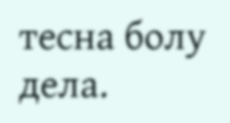тесна болу дела.